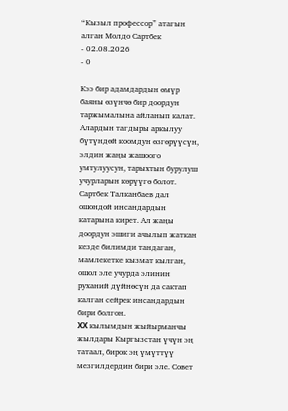“Кызыл профессор” атагын алган Молдо Сартбек
- 02.08.2026
- 0

Кээ бир адамдардын өмүр баяны өзүнчө бир доордун таржымалына айланып калат. Алардын тагдыры аркылуу бүтүндөй коомдун өзгөрүүсүн, элдин жаңы жашоого умтулуусун, тарыхтын бурулуш учурларын көрүүгө болот. Сартбек Талканбаев дал ошондой инсандардын катарына кирет. Ал жаңы доордун эшиги ачылып жаткан кезде билимди тандаган, мамлекетке кызмат кылган, ошол эле учурда элинин руханий дүйнөсүн да сактап калган сейрек инсандардын бири болгон.
XX кылымдын жыйырманчы жылдары Кыргызстан үчүн эң татаал, бирок эң үмүттүү мезгилдердин бири эле. Совет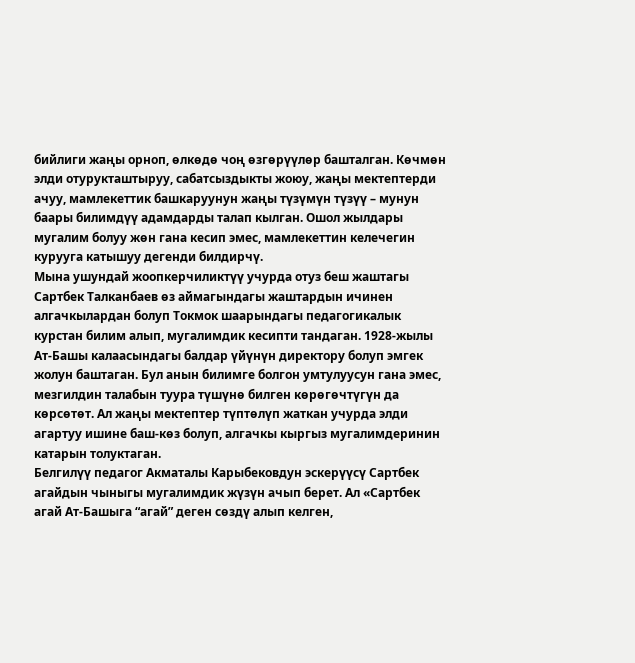бийлиги жаңы орноп, өлкөдө чоң өзгөрүүлөр башталган. Көчмөн элди отурукташтыруу, сабатсыздыкты жоюу, жаңы мектептерди ачуу, мамлекеттик башкаруунун жаңы түзүмүн түзүү – мунун баары билимдүү адамдарды талап кылган. Ошол жылдары мугалим болуу жөн гана кесип эмес, мамлекеттин келечегин курууга катышуу дегенди билдирчү.
Мына ушундай жоопкерчиликтүү учурда отуз беш жаштагы Сартбек Талканбаев өз аймагындагы жаштардын ичинен алгачкылардан болуп Токмок шаарындагы педагогикалык курстан билим алып, мугалимдик кесипти тандаган. 1928-жылы Ат-Башы калаасындагы балдар үйүнүн директору болуп эмгек жолун баштаган. Бул анын билимге болгон умтулуусун гана эмес, мезгилдин талабын туура түшүнө билген көрөгөчтүгүн да көрсөтөт. Ал жаңы мектептер түптөлүп жаткан учурда элди агартуу ишине баш-көз болуп, алгачкы кыргыз мугалимдеринин катарын толуктаган.
Белгилүү педагог Акматалы Карыбековдун эскерүүсү Сартбек агайдын чыныгы мугалимдик жүзүн ачып берет. Ал «Сартбек агай Ат-Башыга “агай” деген сөздү алып келген,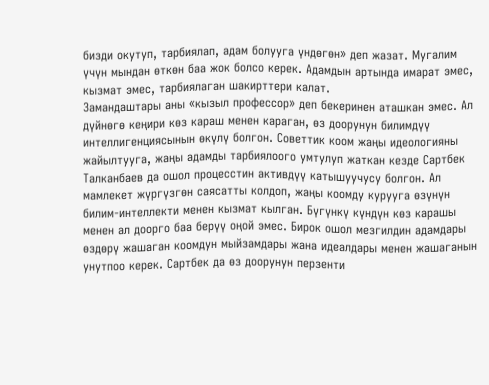бизди окутуп, тарбиялап, адам болууга үндөгөн» деп жазат. Мугалим үчүн мындан өткөн баа жок болсо керек. Адамдын артында имарат эмес, кызмат эмес, тарбиялаган шакирттери калат.
Замандаштары аны «кызыл профессор» деп бекеринен аташкан эмес. Ал дүйнөгө кеңири көз караш менен караган, өз доорунун билимдүү интеллигенциясынын өкүлү болгон. Советтик коом жаңы идеологияны жайылтууга, жаңы адамды тарбиялоого умтулуп жаткан кезде Сартбек Талканбаев да ошол процесстин активдүү катышуучусу болгон. Ал мамлекет жүргүзгөн саясатты колдоп, жаңы коомду курууга өзүнүн билим-интеллекти менен кызмат кылган. Бүгүнкү күндүн көз карашы менен ал доорго баа берүү оңой эмес. Бирок ошол мезгилдин адамдары өздөрү жашаган коомдун мыйзамдары жана идеалдары менен жашаганын унутпоо керек. Сартбек да өз доорунун перзенти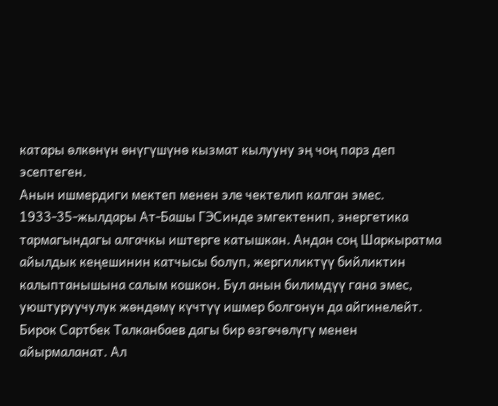катары өлкөнүн өнүгүшүнө кызмат кылууну эң чоң парз деп эсептеген.
Анын ишмердиги мектеп менен эле чектелип калган эмес. 1933-35-жылдары Ат-Башы ГЭСинде эмгектенип, энергетика тармагындагы алгачкы иштерге катышкан. Андан соң Шаркыратма айылдык кеңешинин катчысы болуп, жергиликтүү бийликтин калыптанышына салым кошкон. Бул анын билимдүү гана эмес, уюштуруучулук жөндөмү күчтүү ишмер болгонун да айгинелейт.
Бирок Сартбек Талканбаев дагы бир өзгөчөлүгү менен айырмаланат. Ал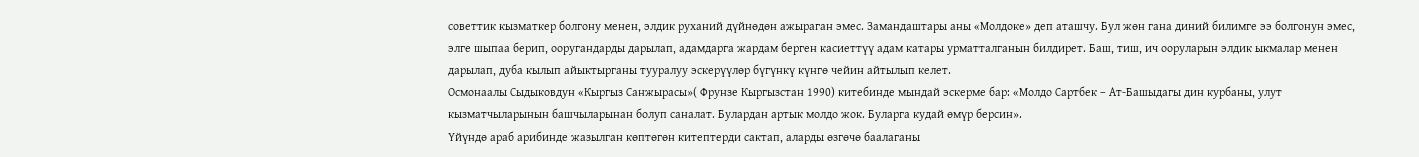советтик кызматкер болгону менен, элдик руханий дүйнөдөн ажыраган эмес. Замандаштары аны «Молдоке» деп аташчу. Бул жөн гана диний билимге ээ болгонун эмес, элге шыпаа берип, ооругандарды дарылап, адамдарга жардам берген касиеттүү адам катары урматталганын билдирет. Баш, тиш, ич ооруларын элдик ыкмалар менен дарылап, дуба кылып айыктырганы тууралуу эскерүүлөр бүгүнкү күнгө чейин айтылып келет.
Осмонаалы Сыдыковдун «Кыргыз Санжырасы»( Фрунзе Кыргызстан 1990) китебинде мындай эскерме бар: «Молдо Сартбек – Ат-Башыдагы дин курбаны, улут кызматчыларынын башчыларынан болуп саналат. Булардан артык молдо жок. Буларга кудай ѳмүр берсин».
Үйүндө араб арибинде жазылган көптөгөн китептерди сактап, аларды өзгөчө баалаганы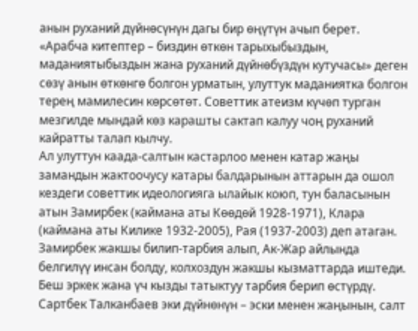анын руханий дүйнөсүнүн дагы бир өңүтүн ачып берет. «Арабча китептер – биздин өткөн тарыхыбыздын, маданиятыбыздын жана руханий дүйнөбүздүн кутучасы» деген сөзү анын өткөнгө болгон урматын, улуттук маданиятка болгон терең мамилесин көрсөтөт. Советтик атеизм күчөп турган мезгилде мындай көз карашты сактап калуу чоң руханий кайратты талап кылчу.
Ал улуттун каада-салтын кастарлоо менен катар жаңы замандын жактоочусу катары балдарынын аттарын да ошол кездеги советтик идеологияга ылайык коюп, тун баласынын атын Замирбек (каймана аты Көөдөй 1928-1971), Клара (каймана аты Килике 1932-2005), Рая (1937-2003) деп атаган. Замирбек жакшы билип-тарбия алып, Ак-Жар айлында белгилүү инсан болду, колхоздун жакшы кызматтарда иштеди. Беш эркек жана үч кызды татыктуу тарбия берип өстүрдү.
Сартбек Талканбаев эки дүйнөнүн – эски менен жаңынын, салт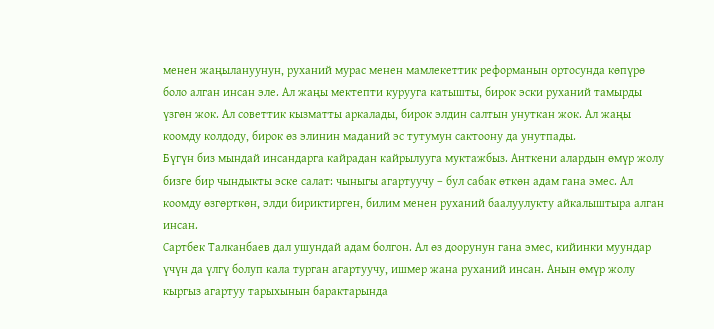менен жаңылануунун, руханий мурас менен мамлекеттик реформанын ортосунда көпүрө боло алган инсан эле. Ал жаңы мектепти курууга катышты, бирок эски руханий тамырды үзгөн жок. Ал советтик кызматты аркалады, бирок элдин салтын унуткан жок. Ал жаңы коомду колдоду, бирок өз элинин маданий эс тутумун сактоону да унутпады.
Бүгүн биз мындай инсандарга кайрадан кайрылууга муктажбыз. Анткени алардын өмүр жолу бизге бир чындыкты эске салат: чыныгы агартуучу – бул сабак өткөн адам гана эмес. Ал коомду өзгөрткөн, элди бириктирген, билим менен руханий баалуулукту айкалыштыра алган инсан.
Сартбек Талканбаев дал ушундай адам болгон. Ал өз доорунун гана эмес, кийинки муундар үчүн да үлгү болуп кала турган агартуучу, ишмер жана руханий инсан. Анын өмүр жолу кыргыз агартуу тарыхынын барактарында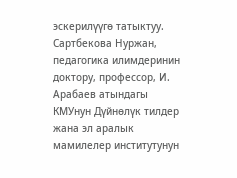эскерилүүгө татыктуу.
Сартбекова Нуржан, педагогика илимдеринин доктору, профессор, И. Арабаев атындагы КМУнун Дүйнөлүк тилдер жана эл аралык мамилелер институтунун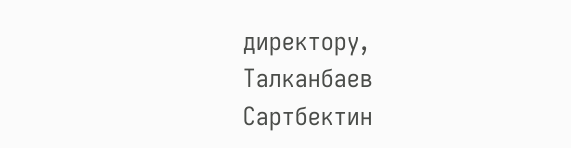директору, Талканбаев Сартбектин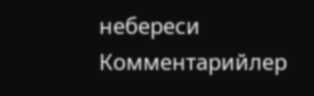небереси
Комментарийлер